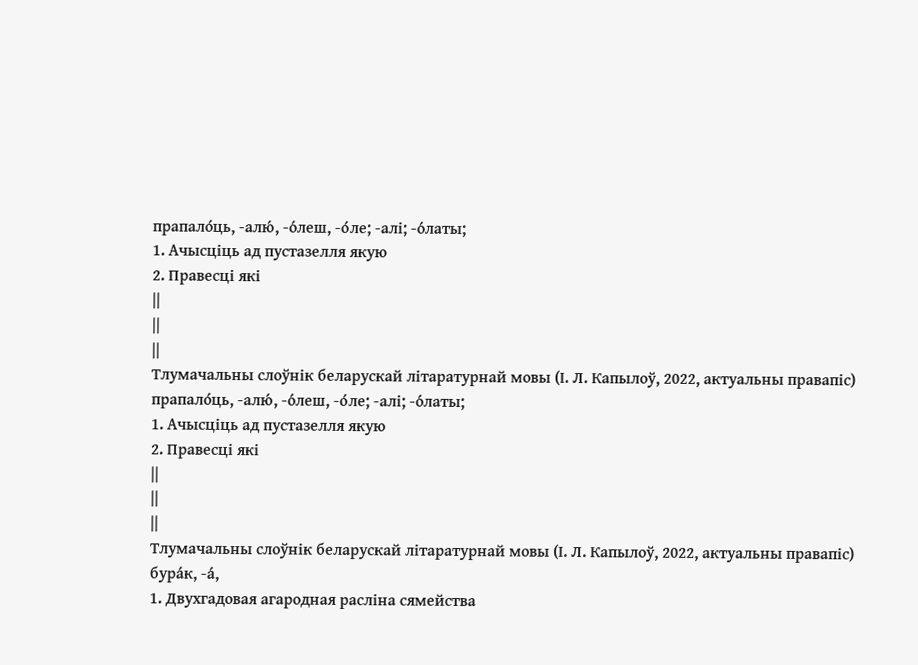прапало́ць, -алю́, -о́леш, -о́ле; -алі; -о́латы;
1. Ачысціць ад пустазелля якую
2. Правесці які
||
||
||
Тлумачальны слоўнік беларускай літаратурнай мовы (І. Л. Капылоў, 2022, актуальны правапіс)
прапало́ць, -алю́, -о́леш, -о́ле; -алі; -о́латы;
1. Ачысціць ад пустазелля якую
2. Правесці які
||
||
||
Тлумачальны слоўнік беларускай літаратурнай мовы (І. Л. Капылоў, 2022, актуальны правапіс)
бура́к, -а́,
1. Двухгадовая агародная расліна сямейства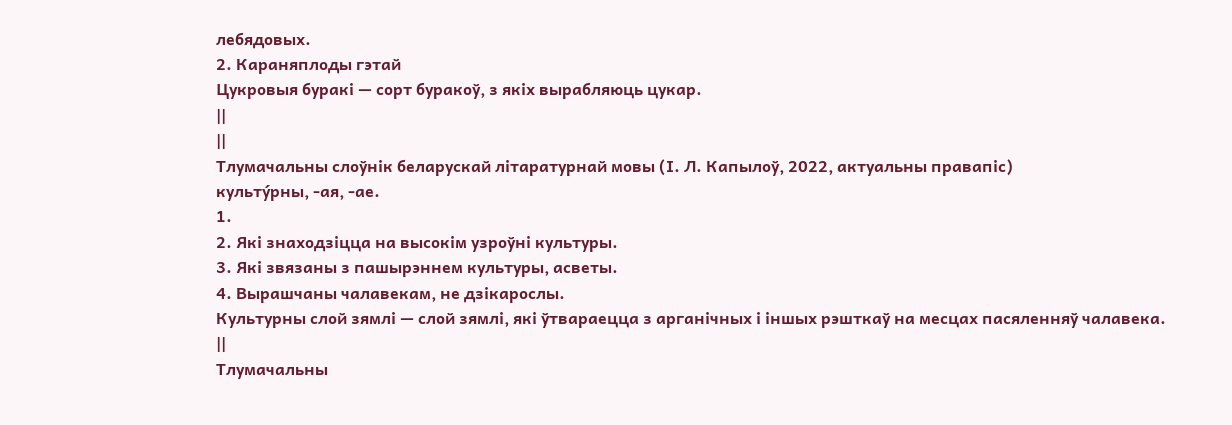лебядовых.
2. Караняплоды гэтай
Цукровыя буракі — сорт буракоў, з якіх вырабляюць цукар.
||
||
Тлумачальны слоўнік беларускай літаратурнай мовы (І. Л. Капылоў, 2022, актуальны правапіс)
культу́рны, -ая, -ае.
1.
2. Які знаходзіцца на высокім узроўні культуры.
3. Які звязаны з пашырэннем культуры, асветы.
4. Вырашчаны чалавекам, не дзікарослы.
Культурны слой зямлі — слой зямлі, які ўтвараецца з арганічных і іншых рэшткаў на месцах пасяленняў чалавека.
||
Тлумачальны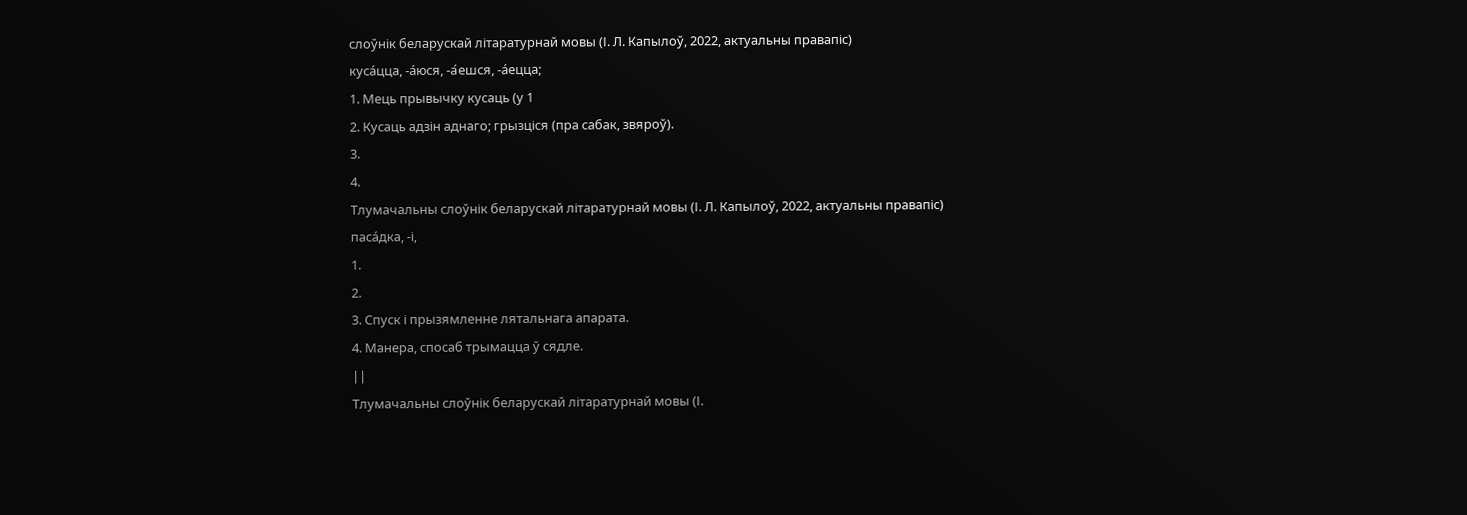слоўнік беларускай літаратурнай мовы (І. Л. Капылоў, 2022, актуальны правапіс)
куса́цца, -а́юся, -а́ешся, -а́ецца;
1. Мець прывычку кусаць (у 1
2. Кусаць адзін аднаго; грызціся (пра сабак, звяроў).
3.
4.
Тлумачальны слоўнік беларускай літаратурнай мовы (І. Л. Капылоў, 2022, актуальны правапіс)
паса́дка, -і,
1.
2.
3. Спуск і прызямленне лятальнага апарата.
4. Манера, спосаб трымацца ў сядле.
||
Тлумачальны слоўнік беларускай літаратурнай мовы (І.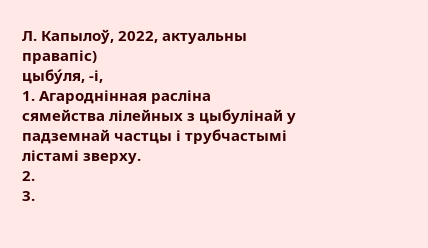Л. Капылоў, 2022, актуальны правапіс)
цыбу́ля, -і,
1. Агароднінная расліна сямейства лілейных з цыбулінай у падземнай частцы і трубчастымі лістамі зверху.
2.
3.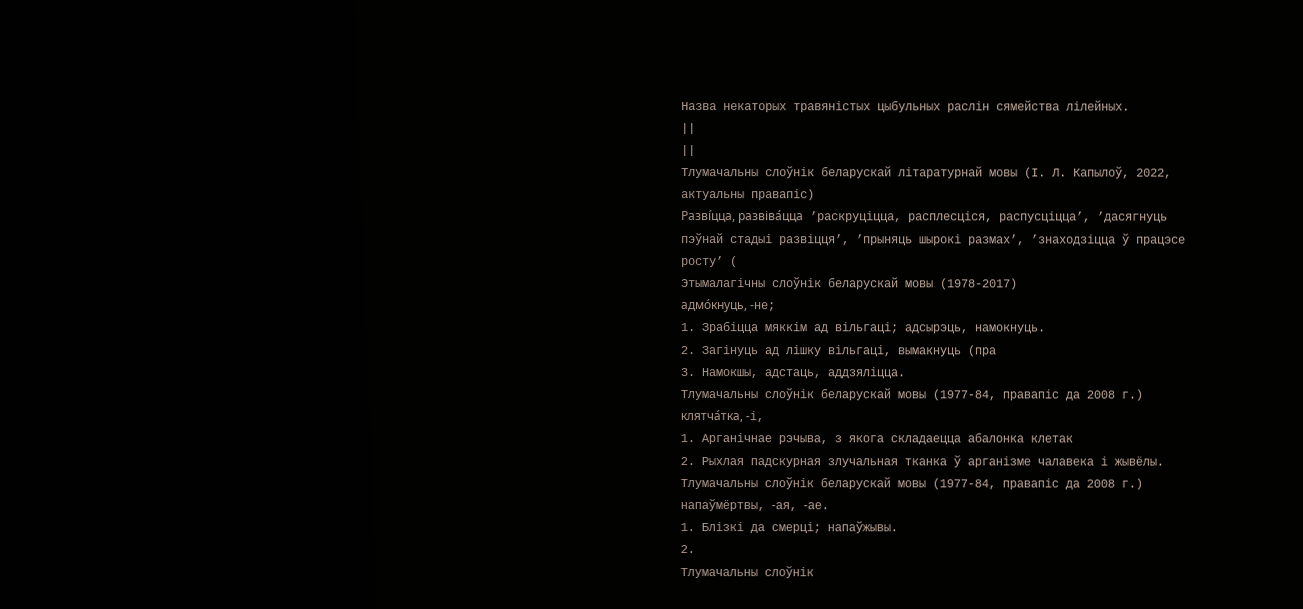Назва некаторых травяністых цыбульных раслін сямейства лілейных.
||
||
Тлумачальны слоўнік беларускай літаратурнай мовы (І. Л. Капылоў, 2022, актуальны правапіс)
Разві́цца, развіва́цца ’раскруціцца, расплесціся, распусціцца’, ’дасягнуць пэўнай стадыі развіцця’, ’прыняць шырокі размах’, ’знаходзіцца ў працэсе росту’ (
Этымалагічны слоўнік беларускай мовы (1978-2017)
адмо́кнуць, ‑не;
1. Зрабіцца мяккім ад вільгаці; адсырэць, намокнуць.
2. Загінуць ад лішку вільгаці, вымакнуць (пра
3. Намокшы, адстаць, аддзяліцца.
Тлумачальны слоўнік беларускай мовы (1977-84, правапіс да 2008 г.)
клятча́тка, ‑і,
1. Арганічнае рэчыва, з якога складаецца абалонка клетак
2. Рыхлая падскурная злучальная тканка ў арганізме чалавека і жывёлы.
Тлумачальны слоўнік беларускай мовы (1977-84, правапіс да 2008 г.)
напаўмёртвы, ‑ая, ‑ае.
1. Блізкі да смерці; напаўжывы.
2.
Тлумачальны слоўнік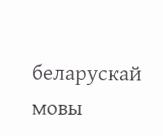беларускай мовы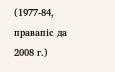(1977-84, правапіс да 2008 г.)